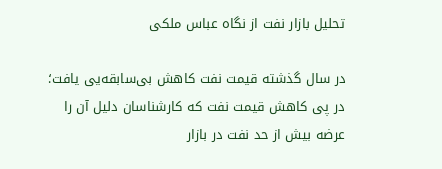تحلیل بازار نفت از نگاه عباس ملکی

در سال گذشته قیمت نفت کاهش بی‌سابقه‌یی یافت؛ در پی کاهش قیمت نفت که کارشناسان دلیل آن را عرضه بیش از حد نفت در بازار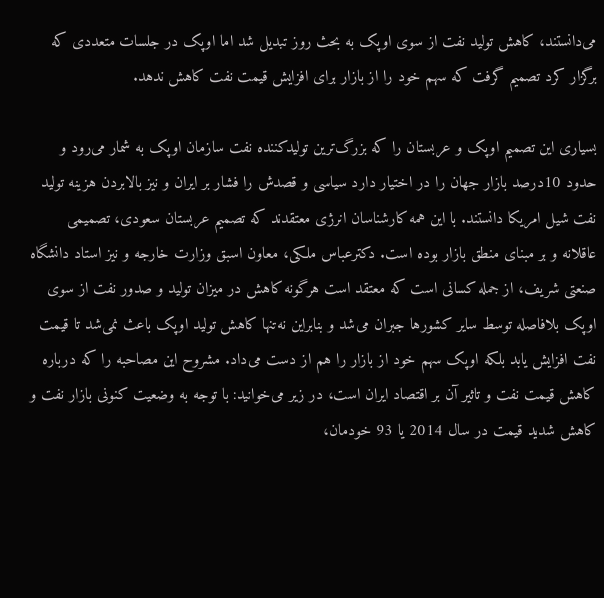می‌دانستند، کاهش تولید نفت از سوی اوپک به بحث روز تبدیل شد اما اوپک در جلسات متعددی که برگزار کرد تصمیم گرفت که سهم خود را از بازار برای افزایش قیمت نفت کاهش ندهد.

بسیاری این تصمیم اوپک و عربستان را که بزرگ‌ترین تولید‌کننده نفت سازمان اوپک به شمار می‌رود و حدود 10درصد بازار جهان را در اختیار دارد سیاسی و قصدش را فشار بر ایران و نیز بالابردن هزینه تولید نفت شیل امریکا دانستند. با این‌ همه کارشناسان انرژی معتقدند که تصمیم عربستان سعودی، تصمیمی عاقلانه و بر مبنای منطق بازار بوده است. دکترعباس ملکی، معاون اسبق وزارت خارجه و نیز استاد دانشگاه صنعتی شریف، از جمله کسانی است که معتقد است هرگونه کاهش در میزان تولید و صدور نفت از سوی اوپک بلافاصله توسط سایر کشورها جبران می‌شد و بنابراین نه‌تنها کاهش تولید اوپک باعث نمی‌شد تا قیمت نفت افزایش یابد بلکه اوپک سهم خود از بازار را هم از دست می‌داد. مشروح این مصاحبه را که درباره کاهش قیمت نفت و تاثیر آن بر اقتصاد ایران است، در زیر می‌خوانید: با توجه به وضعیت کنونی بازار نفت و کاهش شدید قیمت در سال 2014 یا 93 خودمان،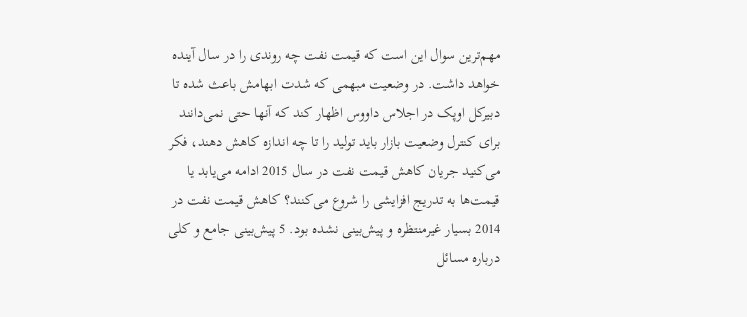مهم‌ترین سوال این است که قیمت نفت چه روندی را در سال آینده خواهد داشت. در وضعیت مبهمی که شدت ابهامش باعث شده تا دبیرکل اوپک در اجلاس داووس اظهار کند که آنها حتی نمی‌دانند برای کنترل وضعیت بازار باید تولید را تا چه اندازه کاهش دهند، فکر می‌کنید جریان کاهش قیمت نفت در سال 2015 ادامه می‌یابد یا قیمت‌ها به تدریج افزایشی را شروع می‌کنند؟ کاهش قیمت نفت در 2014 بسیار غیرمنتظره و پیش‌بینی نشده بود. 5 پیش‌بینی جامع و کلی درباره مسائل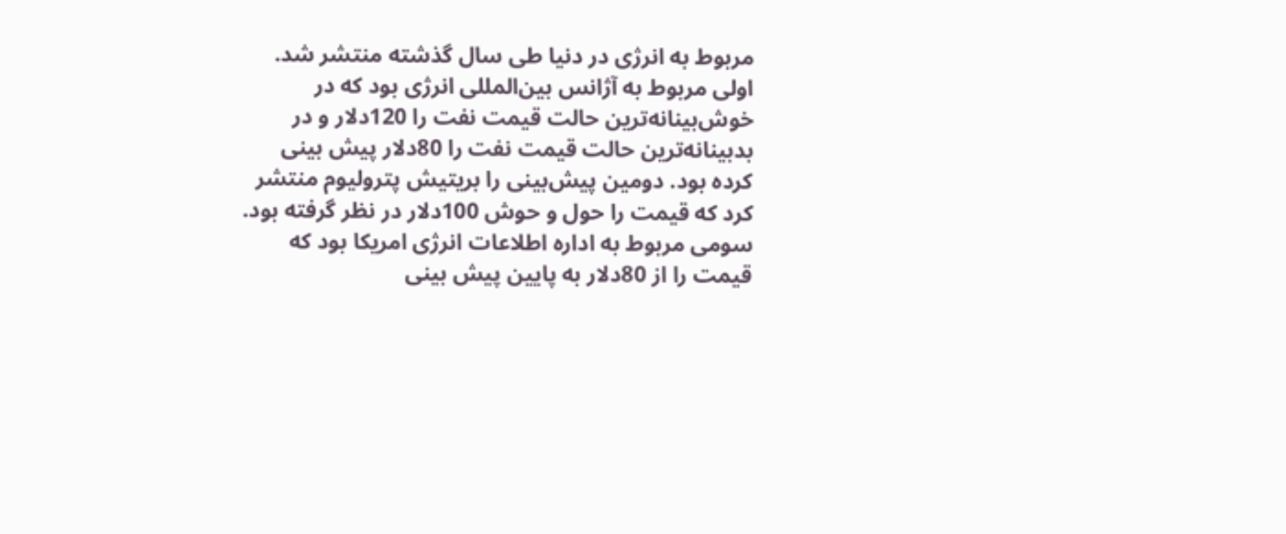مربوط به انرژی در دنیا طی سال گذشته منتشر شد. اولی مربوط به آژانس بین‌المللی انرژی بود که در خوش‌بینانه‌ترین حالت قیمت نفت را 120دلار و در بدبینانه‌ترین حالت قیمت نفت را 80دلار پیش بینی کرده بود. دومین پیش‌بینی را بریتیش پترولیوم منتشر کرد که قیمت را حول و حوش 100دلار در نظر گرفته بود. سومی مربوط به اداره اطلاعات انرژی امریکا بود که قیمت را از 80دلار به پایین پیش بینی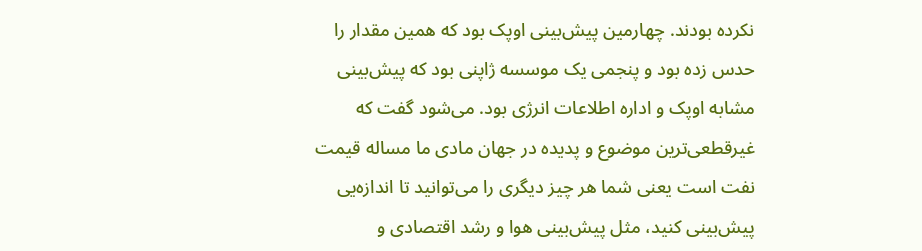نکرده بودند. چهارمین پیش‌بینی اوپک بود که همین مقدار را حدس زده بود و پنجمی یک موسسه ژاپنی بود که پیش‌بینی مشابه اوپک و اداره اطلاعات انرژی بود. می‌شود گفت که غیرقطعی‌ترین موضوع و پدیده در جهان مادی ما مساله قیمت نفت است یعنی شما هر چیز دیگری را می‌توانید تا اندازه‌یی پیش‌بینی کنید، مثل پیش‌بینی هوا و رشد اقتصادی و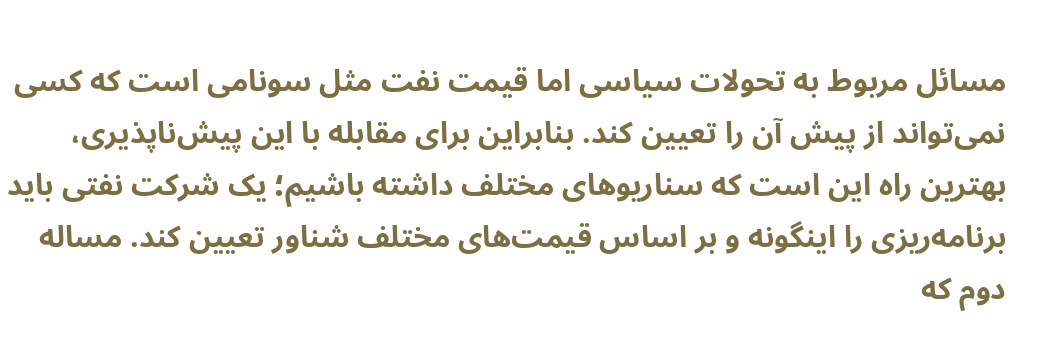مسائل مربوط به تحولات سیاسی اما قیمت نفت مثل سونامی است که کسی نمی‌تواند از پیش آن را تعیین کند. بنابراین برای مقابله با این پیش‌ناپذیری، بهترین راه این است که سناریوهای مختلف داشته باشیم؛ یک شرکت نفتی باید برنامه‌ریزی را اینگونه و بر اساس قیمت‌های مختلف شناور تعیین کند. مساله دوم که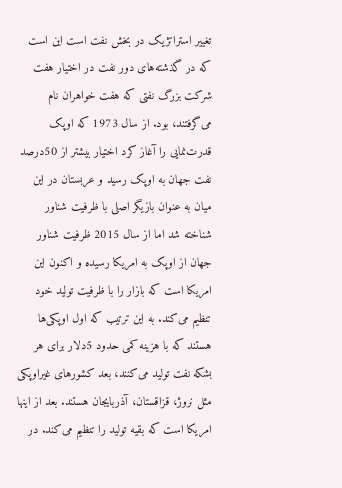تغییر استراتژیک در بخش نفت است این است که در گذشته‌های دور نفت در اختیار هفت شرکت بزرگ نفتی که هفت خواهران نام می‌گرفتند، بود. از سال 1973 که اوپک قدرت‌نمایی را آغاز کرد اختیار بیشتر از 50درصد نفت جهان به اوپک رسید و عربستان در این میان به عنوان بازیگر اصلی با ظرفیت شناور شناخته شد اما از سال 2015 ظرفیت شناور جهان از اوپک به امریکا رسیده و اکنون این امریکا است که بازار را با ظرفیت تولید خود تنظیم می‌کند. به این ترتیب که اول اوپکی‌ها هستند که با هزینه کمی حدود 5دلار برای هر بشکه نفت تولید می‌کنند، بعد کشورهای غیراوپکی مثل نروژ، قزاقستان، آذربایجان هستند. بعد از اینها امریکا است که بقیه تولید را تنظیم می‌کند. در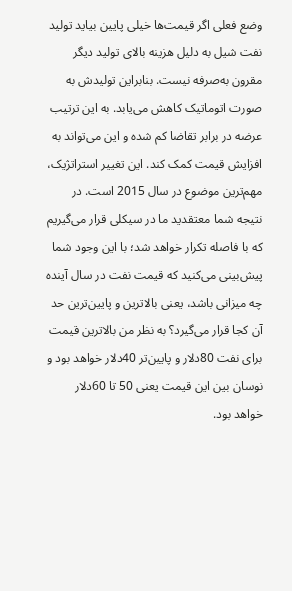وضع فعلی اگر قیمت‌ها خیلی پایین بیاید تولید نفت شیل به دلیل هزینه بالای تولید دیگر مقرون به‌صرفه نیست. بنابراین تولیدش به صورت اتوماتیک کاهش می‌یابد. به این ترتیب عرضه در برابر تقاضا کم شده و این می‌تواند به افزایش قیمت کمک کند. این تغییر استراتژیک، مهم‌ترین موضوع در سال 2015 است. در نتیجه شما معتقدید ما در سیکلی قرار می‌گیریم که با فاصله تکرار خواهد شد؛ با این وجود شما پیش‌بینی می‌کنید که قیمت نفت در سال آینده چه میزانی باشد، یعنی بالاترین و پایین‌ترین حد آن کجا قرار می‌گیرد؟ به نظر من بالاترین قیمت برای نفت 80دلار و پایین‌تر 40دلار خواهد بود و نوسان بین این قیمت یعنی 50 تا 60دلار خواهد بود.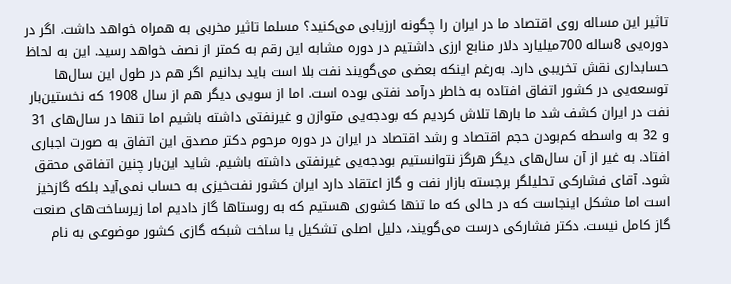تاثیر این مساله روی اقتصاد ما در ایران را چگونه ارزیابی می‌کنید؟ مسلما تاثیر مخربی به همراه خواهد داشت. اگر در دوره‌یی 8ساله 700میلیارد دلار منابع ارزی داشتیم در دوره مشابه این رقم به کمتر از نصف خواهد رسید. این به لحاظ حسابداری نقش تخریبی دارد. به‌رغم اینکه بعضی می‌گویند نفت بلا است باید بدانیم اگر هم در طول این سال‌ها توسعه‌یی در کشور اتفاق افتاده به خاطر درآمد نفتی بوده است. اما از سویی دیگر هم از سال 1908 که نخستین‌بار نفت در ایران کشف شد ما بارها تلاش کردیم که بودجه‌یی متوازن و غیرنفتی داشته باشیم اما تنها در سال‌های 31 و 32 به واسطه کم‌بودن حجم اقتصاد و رشد اقتصاد در ایران در دوره مرحوم دکتر مصدق این اتفاق به صورت اجباری افتاد. به غیر از آن سال‌های دیگر هرگز نتوانستیم بودجه‌یی غیرنفتی داشته باشیم. شاید این‌بار چنین اتفاقی محقق شود. آقای فشارکی تحلیلگر برجسته بازار نفت و گاز اعتقاد دارد ایران کشور نفت‌خیزی به حساب نمی‌آید بلکه گازخیز است اما مشکل اینجاست که در حالی که ما تنها کشوری هستیم که به روستاها گاز دادیم اما زیرساخت‌های صنعت گاز کامل نیست. دکتر فشارکی درست می‌گویند، دلیل اصلی تشکیل یا ساخت شبکه گازی کشور موضوعی به نام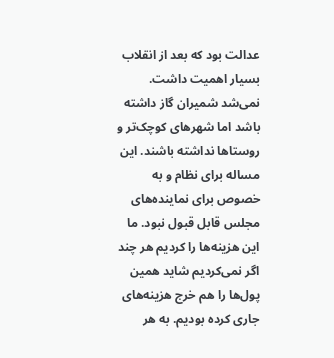عدالت بود که بعد از انقلاب بسیار اهمیت داشت. نمی‌شد شمیران گاز داشته باشد اما شهرهای کوچک‌تر و روستاها نداشته باشند. این مساله برای نظام و به خصوص برای نماینده‌های مجلس قابل قبول نبود. ما این هزینه‌ها را کردیم هر چند اگر نمی‌کردیم شاید همین پول‌ها را هم خرج هزینه‌های جاری کرده بودیم. به هر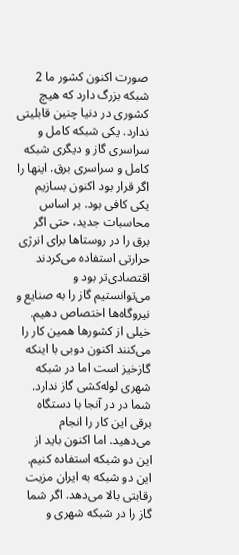صورت اکنون کشور ما 2 شبکه بزرگ دارد که هیچ کشوری در دنیا چنین قابلیتی ندارد. یکی شبکه کامل و سراسری گاز و دیگری شبکه کامل و سراسری برق. اینها را اگر قرار بود اکنون بسازیم یکی کافی بود. بر اساس محاسبات جدید، حتی اگر برق را در روستاها برای انرژی حرارتی استفاده می‌کردند اقتصادی‌تر بود و می‌توانستیم گاز را به صنایع و نیروگاه‌ها اختصاص دهیم. خیلی از کشورها همین کار را می‌کنند اکنون دوبی با اینکه گازخیز است اما در شبکه شهری لوله‌کشی گاز ندارد. شما در در آنجا با دستگاه برقی این کار را انجام می‌دهید. اما اکنون باید از این دو شبکه استفاده کنیم. این دو شبکه به ایران مزیت رقابتی بالا می‌دهد. اگر شما گاز را در شبکه شهری و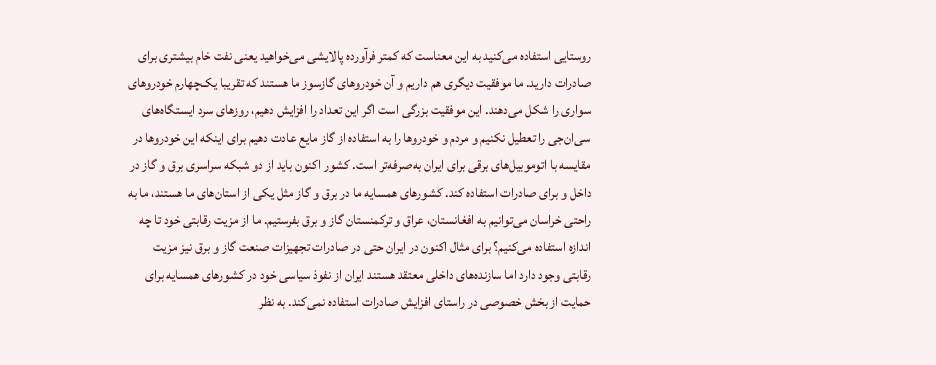روستایی استفاده می‌کنید به این معناست که کمتر فرآورده پالایشی می‌خواهید یعنی نفت خام بیشتری برای صادرات دارید. ما موفقیت دیگری هم داریم و آن خودروهای گازسوز ما هستند که تقریبا یک‌چهارم خودروهای سواری را شکل می‌دهند. این موفقیت بزرگی است اگر این تعداد را افزایش دهیم، روزهای سرد ایستگاه‌های سی‌ان‌جی را تعطیل نکنیم و مردم و خودروها را به استفاده از گاز مایع عادت دهیم برای اینکه این خودروها در مقایسه با اتوموبیل‌های برقی برای ایران به‌صرفه‌تر است. کشور اکنون باید از دو شبکه سراسری برق و گاز در داخل و برای صادرات استفاده کند. کشورهای همسایه ما در برق و گاز مثل یکی از استان‌های ما هستند، ما به راحتی خراسان می‌توانیم به افغانستان، عراق و ترکمنستان گاز و برق بفرستیم. ما از مزیت رقابتی خود تا چه اندازه استفاده می‌کنیم؟ برای مثال اکنون در ایران حتی در صادرات تجهیزات صنعت گاز و برق نیز مزیت رقابتی وجود دارد اما سازنده‌های داخلی معتقد هستند ایران از نفوذ سیاسی خود در کشورهای همسایه برای حمایت از بخش خصوصی در راستای افزایش صادرات استفاده نمی‌کند. به نظر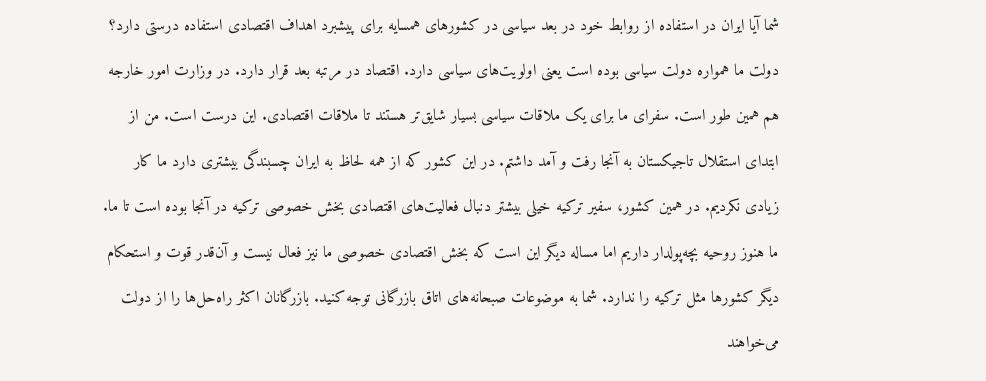شما آیا ایران در استفاده از روابط خود در بعد سیاسی در کشورهای همسایه برای پیشبرد اهداف اقتصادی استفاده درستی دارد؟ دولت ما همواره دولت سیاسی بوده است یعنی اولویت‌های سیاسی دارد. اقتصاد در مرتبه بعد قرار دارد. در وزارت امور خارجه هم همین طور است. سفرای ما برای یک ملاقات سیاسی بسیار شایق‌تر هستند تا ملاقات اقتصادی. این درست است. من از ابتدای استقلال تاجیکستان به آنجا رفت و آمد داشتم. در این کشور که از همه لحاظ به ایران چسبندگی بیشتری دارد ما کار زیادی نکردیم. در همین کشور، سفیر ترکیه خیلی بیشتر دنبال فعالیت‌های اقتصادی بخش خصوصی ترکیه در آنجا بوده است تا ما. ما هنوز روحیه بچه‌پولدار داریم اما مساله دیگر این است که بخش اقتصادی خصوصی ما نیز فعال نیست و آن‌قدر قوت و استحکام دیگر کشورها مثل ترکیه را ندارد. شما به موضوعات صبحانه‌های اتاق بازرگانی توجه کنید. بازرگانان اکثر راه‌حل‌ها را از دولت می‌خواهند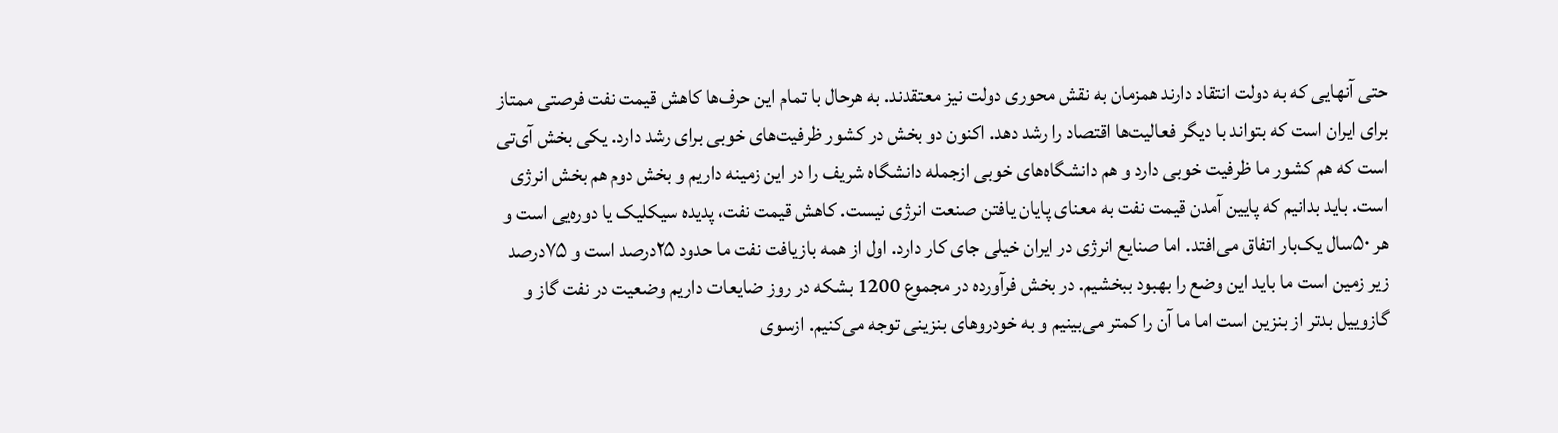حتی آنهایی که به دولت انتقاد دارند همزمان به نقش محوری دولت نیز معتقدند. به هرحال با تمام این حرف‌ها کاهش قیمت نفت فرصتی ممتاز برای ایران است که بتواند با دیگر فعالیت‌ها اقتصاد را رشد دهد. اکنون دو بخش در کشور ظرفیت‌های خوبی برای رشد دارد. یکی بخش‌ آی‌تی است که هم کشور ما ظرفیت خوبی دارد و هم دانشگاه‌های خوبی ازجمله دانشگاه شریف را در این زمینه داریم و بخش دوم هم بخش انرژی است. باید بدانیم که پایین آمدن قیمت نفت به معنای پایان یافتن صنعت انرژی نیست. کاهش قیمت نفت، پدیده‌ سیکلیک یا دوره‌یی است و هر ۵۰سال یک‌بار اتفاق می‌افتد. اما صنایع انرژی در ایران خیلی جای کار دارد. اول از همه بازیافت نفت ما حدود ۲۵درصد است و ۷۵درصد زیر زمین است ما باید این وضع را بهبود ببخشیم. در بخش فرآورده در مجموع 1200 بشکه در روز ضایعات داریم وضعیت در نفت گاز و گازوییل بدتر از بنزین است اما ما آن را کمتر می‌بینیم و به خودروهای بنزینی توجه می‌کنیم. ازسوی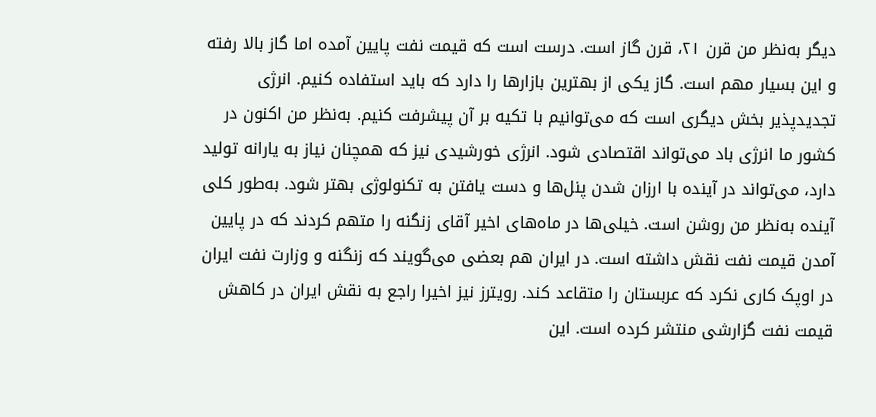دیگر به‌نظر من قرن ۲۱، قرن گاز است. درست است که قیمت نفت پایین آمده اما گاز بالا رفته و این بسیار مهم است. گاز یکی از بهترین بازارها را دارد که باید استفاده کنیم. انرژی تجدیدپذیر بخش دیگری است که می‌توانیم با تکیه بر آن پیشرفت کنیم. به‌نظر من اکنون در کشور ما انرژی باد می‌تواند اقتصادی شود. انرژی خورشیدی نیز که همچنان نیاز به یارانه تولید دارد، می‌تواند در آینده با ارزان شدن پنل‌ها و دست یافتن به تکنولوژی بهتر شود. به‌طور کلی آینده به‌نظر من روشن است. خیلی‌ها در ماه‌های اخیر آقای زنگنه را متهم کردند که در پایین آمدن قیمت نفت نقش داشته است. در ایران هم بعضی می‌گویند که زنگنه و وزارت نفت ایران در اوپک کاری نکرد که عربستان را متقاعد کند. رویترز نیز اخیرا راجع به نقش ایران در کاهش قیمت نفت گزارشی منتشر کرده است. این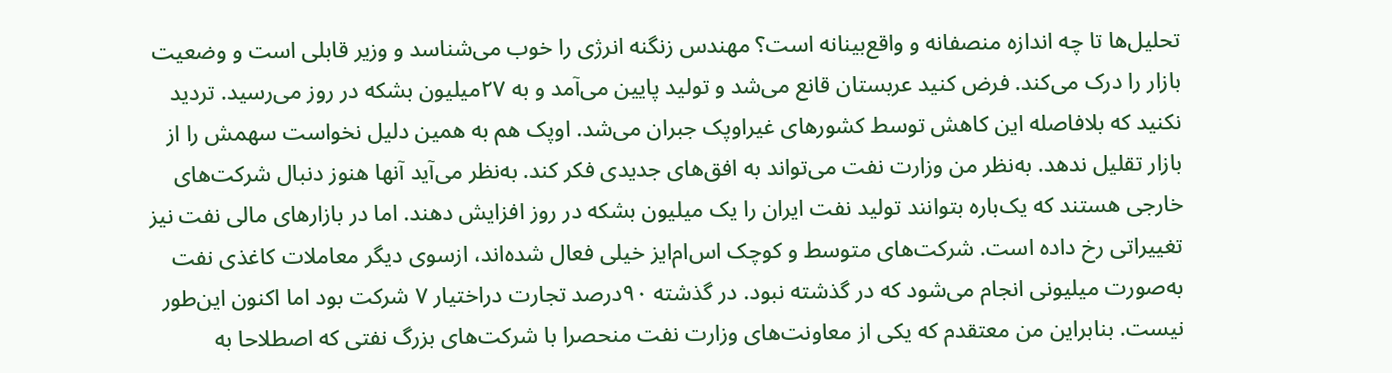تحلیل‌ها تا چه اندازه منصفانه و واقع‌بینانه است؟ مهندس زنگنه انرژی را خوب می‌شناسد و وزیر قابلی است و وضعیت بازار را درک می‌کند. فرض کنید عربستان قانع می‌شد و تولید پایین می‌آمد و به ۲۷میلیون بشکه در روز می‌رسید. تردید نکنید که بلافاصله این کاهش توسط کشورهای غیراوپک جبران می‌شد. اوپک هم به همین دلیل نخواست سهمش را از بازار تقلیل ندهد. به‌نظر من وزارت نفت می‌تواند به افق‌های جدیدی فکر کند. به‌نظر می‌آید آنها هنوز دنبال شرکت‌های خارجی هستند که یک‌باره بتوانند تولید نفت ایران را یک میلیون بشکه در روز افزایش دهند. اما در بازارهای مالی نفت نیز تغییراتی رخ داده است. شرکت‌های متوسط و کوچک اس‌ام‌ایز خیلی فعال شده‌اند، ازسوی دیگر معاملات کاغذی نفت به‌صورت میلیونی انجام می‌شود که در گذشته نبود. در گذشته ۹۰درصد تجارت دراختیار ۷ شرکت بود اما اکنون این‌طور نیست. بنابراین من معتقدم که یکی از معاونت‌های وزارت نفت منحصرا با شرکت‌های بزرگ نفتی که اصطلاحا به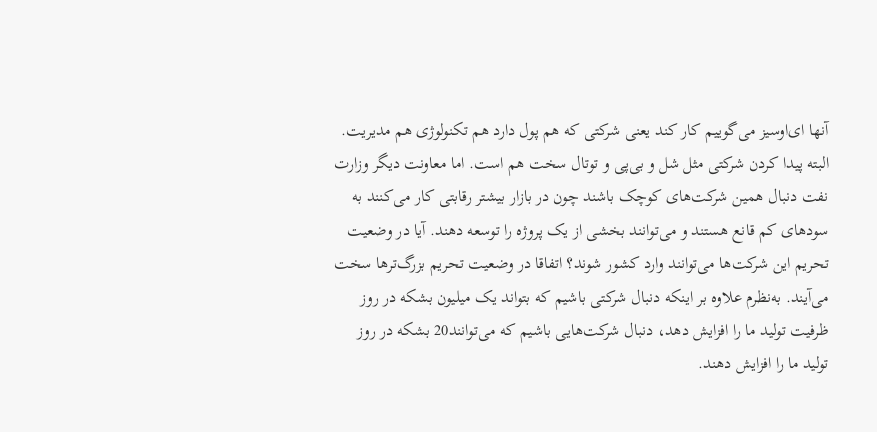آنها ‌ای‌اوسیز می‌گوییم کار کند یعنی شرکتی که هم پول دارد هم تکنولوژی هم مدیریت. البته پیدا کردن شرکتی مثل شل و بی‌پی و توتال سخت هم است. اما معاونت دیگر وزارت نفت دنبال همین شرکت‌های کوچک باشند چون در بازار بیشتر رقابتی کار می‌کنند به سودهای کم قانع هستند و می‌توانند بخشی از یک پروژه را توسعه دهند. آیا در وضعیت تحریم این شرکت‌ها می‌توانند وارد کشور شوند؟ اتفاقا در وضعیت تحریم بزرگ‌تر‌ها سخت می‌آیند. به‌نظرم علاوه بر اینکه دنبال شرکتی باشیم که بتواند یک میلیون بشکه در روز ظرفیت تولید ما را افزایش دهد، دنبال شرکت‌هایی باشیم که می‌توانند20 بشکه در روز تولید ما را افزایش دهند.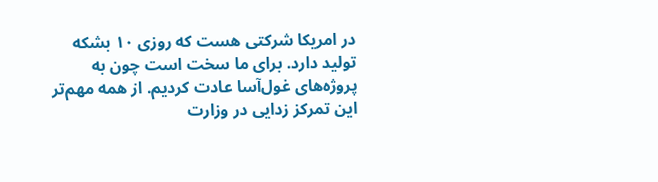در امریکا شرکتی هست که روزی ۱۰ بشکه تولید دارد. برای ما سخت است چون به پروژه‌های غول‌آسا عادت کردیم. از همه مهم‌تر این تمرکز زدایی در وزارت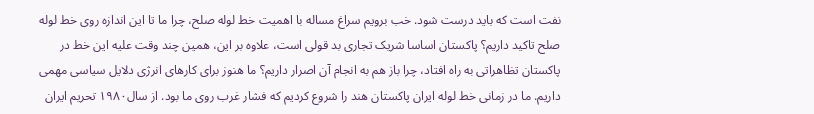نفت است که باید درست شود. خب برویم سراغ مساله با اهمیت خط لوله صلح، چرا ما تا این اندازه روی خط لوله صلح تاکید داریم؟ پاکستان اساسا شریک تجاری بد قولی است، علاوه بر این، همین چند وقت علیه این خط در پاکستان تظاهراتی به راه افتاد، چرا باز هم به انجام آن اصرار داریم؟ ما هنوز برای کارهای انرژی دلایل سیاسی مهمی داریم. ما در زمانی خط لوله ایران پاکستان هند را شروع کردیم که فشار غرب روی ما بود. از سال۱۹۸۰ تحریم ایران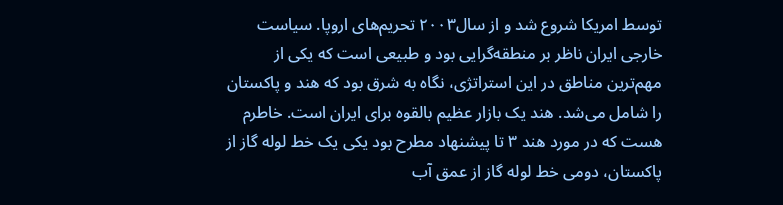توسط امریکا شروع شد و از سال۲۰۰۳ تحریم‌های اروپا. سیاست خارجی ایران ناظر بر منطقه‌گرایی بود و طبیعی است که یکی از مهم‌ترین مناطق در این استراتژی، نگاه به شرق بود که هند و پاکستان را شامل می‌شد. هند یک بازار عظیم بالقوه برای ایران است. خاطرم هست که در مورد هند ۳ تا پیشنهاد مطرح بود یکی یک خط لوله گاز از پاکستان، دومی خط لوله گاز از عمق آب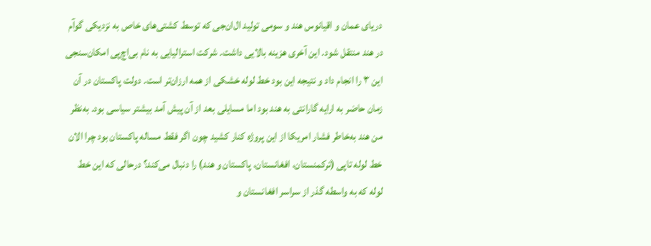دریای عمان و اقیانوس هند و سومی تولید ال‌ان‌جی که توسط کشتی‌های خاص به نزدیکی گوآم در هند منتقل شود. این آخری هزینه بالایی داشت. شرکت استرالیایی به نام بی‌اچ‌پی امکان‌سنجی این ۳ را انجام داد و نتیجه این بود خط لوله خشکی از همه ارزان‌تر است. دولت پاکستان در آن زمان حاضر به ارایه گارانتی به هند بود اما مسایلی بعد از آن پیش آمد بیشتر سیاسی بود. به‌نظر من هند به‌خاطر فشار امریکا از این پروژه کنار کشید چون اگر فقط مساله پاکستان بود چرا الان خط لوله تاپی (ترکمنستان، افغانستان، پاکستان و هند) را دنبال می‌کند؟ درحالی که این خط لوله که به واسطه گذر از سراسر افغانستان و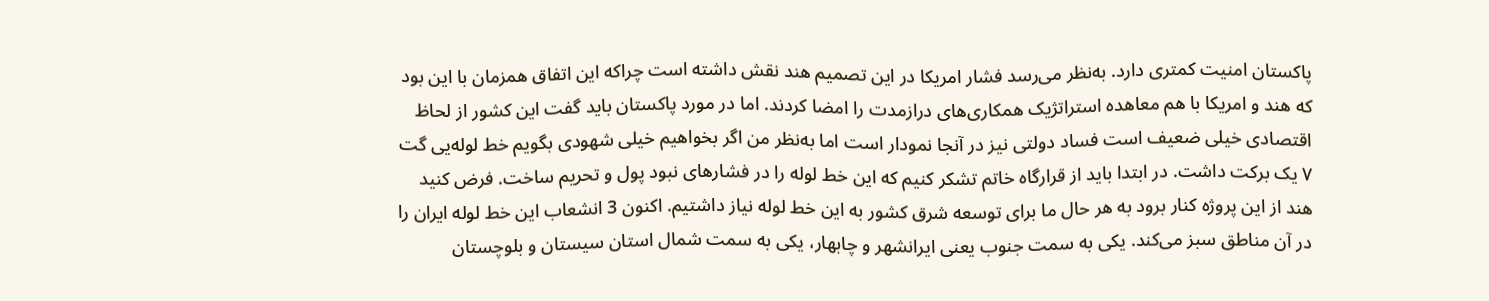پاکستان امنیت کمتری دارد. به‌نظر می‌رسد فشار امریکا در این تصمیم هند نقش داشته است چراکه این اتفاق همزمان با این بود که هند و امریکا با هم معاهده استراتژیک همکاری‌های درازمدت را امضا کردند. اما در مورد پاکستان باید گفت این کشور از لحاظ اقتصادی خیلی ضعیف است فساد دولتی نیز در آنجا نمودار است اما به‌نظر من اگر بخواهیم خیلی شهودی بگویم خط لوله‌یی گت ۷ یک برکت داشت. در ابتدا باید از قرارگاه خاتم تشکر کنیم که این خط لوله را در فشارهای نبود پول و تحریم ساخت. فرض کنید هند از این پروژه کنار برود به هر حال ما برای توسعه شرق کشور به این خط لوله نیاز داشتیم. اکنون 3 انشعاب‌ این خط لوله ایران را در آن مناطق سبز می‌کند. یکی به سمت جنوب یعنی ایرانشهر و چابهار، یکی به سمت شمال استان سیستان و بلوچستان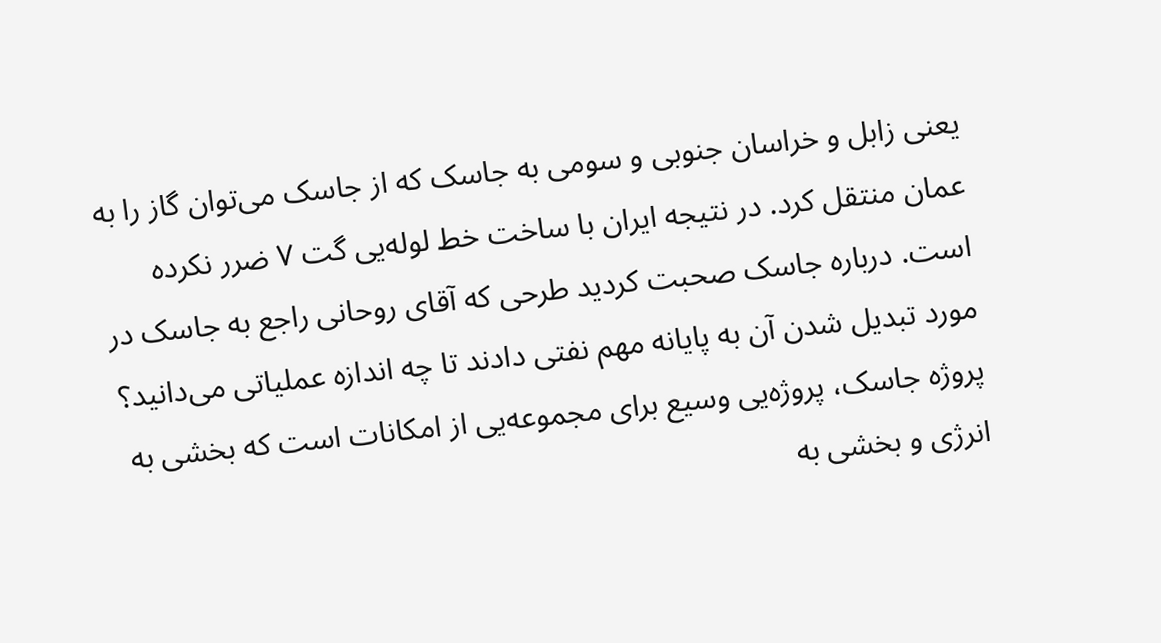یعنی زابل و خراسان جنوبی و سومی به جاسک که از جاسک می‌توان گاز را به عمان منتقل کرد. در نتیجه ایران با ساخت خط لوله‌یی گت ۷ ضرر نکرده است. درباره جاسک صحبت کردید طرحی که آقای روحانی راجع به جاسک در مورد تبدیل شدن آن به پایانه مهم نفتی دادند تا چه اندازه عملیاتی می‌دانید؟ پروژه جاسک، پروژه‌یی وسیع برای مجموعه‌یی از امکانات است که بخشی به انرژی و بخشی به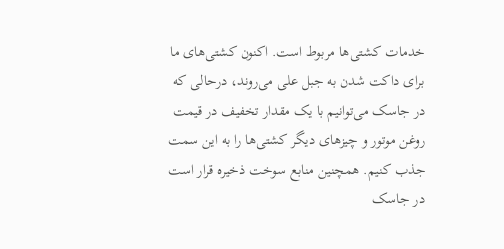خدمات کشتی‌ها مربوط است. اکنون کشتی‌های ما برای داکت شدن به جبل علی می‌روند، درحالی که در جاسک می‌توانیم با یک مقدار تخفیف در قیمت روغن موتور و چیز‌های دیگر کشتی‌ها را به این سمت جذب کنیم. همچنین منابع سوخت ذخیره قرار است در جاسک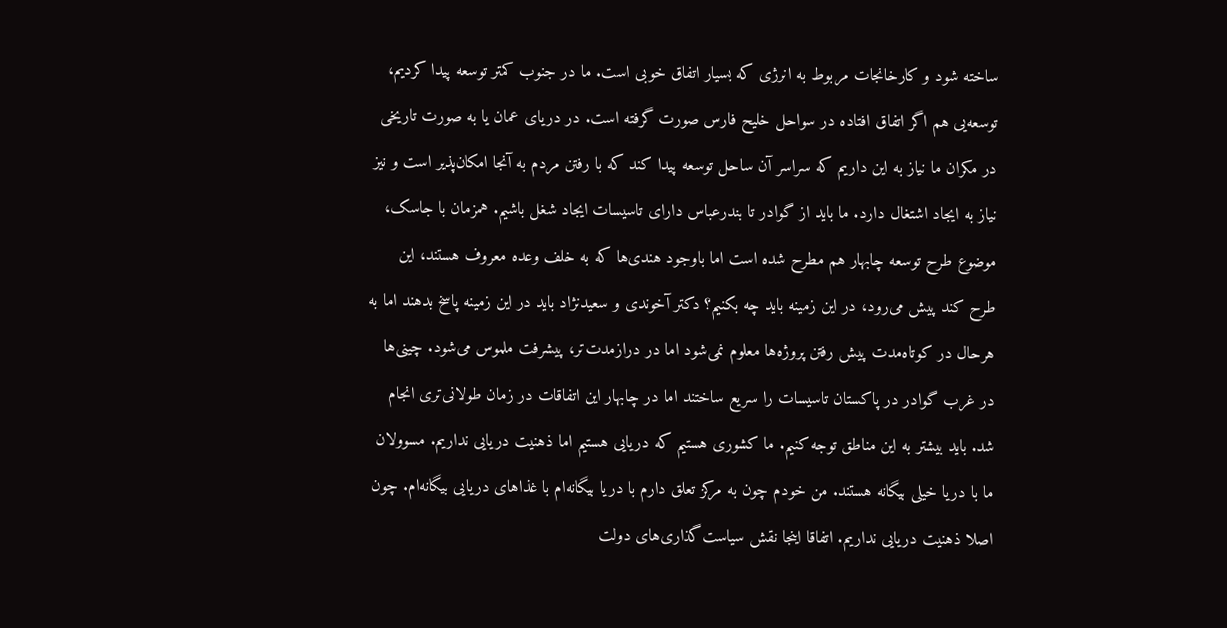ساخته شود و کارخانجات مربوط به انرژی که بسیار اتفاق خوبی است. ما در جنوب کمتر توسعه پیدا کردیم، توسعه‌یی هم اگر اتفاق افتاده در سواحل خلیح فارس صورت گرفته است. در دریای عمان یا به صورت تاریخی در مکران ما نیاز به این داریم که سراسر آن ساحل توسعه پیدا کند که با رفتن مردم به آنجا امکان‌پذیر است و نیز نیاز به ایجاد اشتغال دارد. ما باید از گوادر تا بندرعباس دارای تاسیسات ایجاد شغل باشیم. همزمان با جاسک، موضوع طرح توسعه چابهار هم مطرح شده است اما باوجود هندی‌ها که به خلف وعده معروف هستند، این طرح کند پیش می‌رود، در این زمینه باید چه بکنیم؟ دکتر آخوندی و سعیدنژاد باید در این زمینه پاسخ بدهند اما به هرحال در کوتاه‌مدت پیش رفتن پروژه‌ها معلوم نمی‌شود اما در درازمدت‌تر، پیشرفت ملموس می‌شود. چینی‌ها در غرب گوادر در پاکستان تاسیسات را سریع ساختند اما در چابهار این اتفاقات در زمان طولانی‌تری انجام شد. باید بیشتر به این مناطق توجه کنیم. ما کشوری هستیم که دریایی هستیم اما ذهنیت دریایی نداریم. مسوولان ما با دریا خیلی بیگانه هستند. من خودم چون به مرکز تعلق دارم با دریا بیگانه‌ام با غذاهای دریایی بیگانه‌ام. چون اصلا ذهنیت دریایی نداریم. اتفاقا اینجا نقش سیاست‌گذاری‌های دولت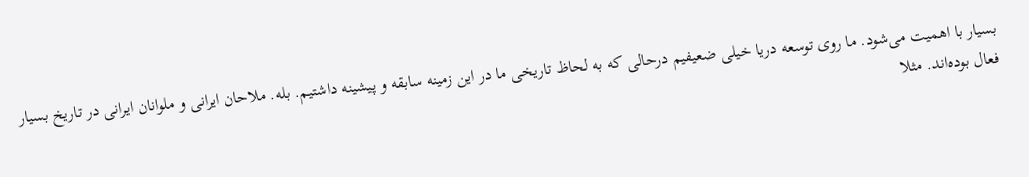بسیار با اهمیت می‌شود. ما روی توسعه دریا خیلی ضعیفیم درحالی که به لحاظ تاریخی ما در این زمینه سابقه و پیشینه داشتیم. بله. ملاحان ایرانی و ملوانان ایرانی در تاریخ بسیار فعال بوده‌اند. مثلا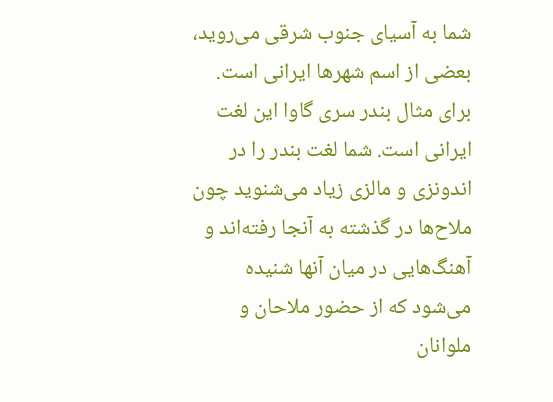شما به آسیای جنوب شرقی می‌روید، بعضی از اسم شهرها ایرانی است. برای مثال بندر سری گاوا این لغت ایرانی است. شما لغت بندر را در اندونزی و مالزی زیاد می‌شنوید چون ملاح‌ها در گذشته به آنجا رفته‌اند و آهنگ‌هایی در میان آنها شنیده می‌شود که از حضور ملاحان و ملوانان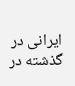ایرانی در گذشته در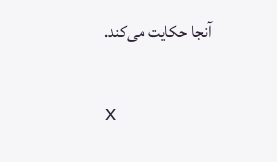آنجا حکایت می‌کند.

x